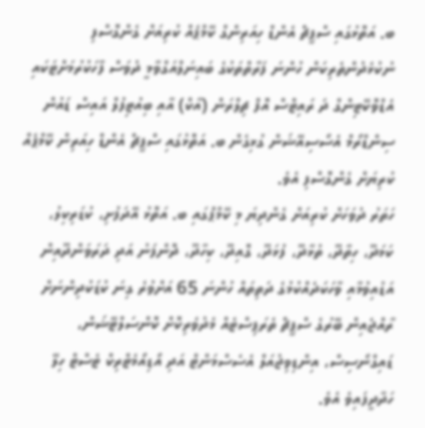ބ. އަތޮޅުގައި ސްޕީޗް އެންޑް ހިއަރިންގް ކޭމްޕެއް ކުރިއަށް ގެންގޮސްފި
ނުކުޅެދުންތެރިކަން ހުންނަ ފަރާތްތަކުގެ ބައިނަލްއަގްވާމީ ދުވަސް ފާހަކުރުމަށްޓަކައި އެޑްވޮކޭޓިންގް ދަ ރައިޓްސް އޮފް ޗިލްރަން (އާކް) އާއި ބިއުޓިފުލް އައިސް ޑައުން ސިންޑްރޯމް އެސޯސިއޭޝަން ގުޅިގެން ބ. އަތޮޅުގައި ސްޕީޗް އެންޑް ހިއަރިން ކޭމްޕެއް ކުރިޔަށް ގެންގޮސްފި އެވެ.
ހަތަރު ދުވަހަށް ކުރިއަށް ގެންދިޔަ މި ކޭމްޕްގައި ބ. އަތޮޅު އޭދަފުށި، ކުޑަރިކިލު، ކަމަދޫ، ހިތާދޫ، ތުޅާދޫ، ފުޅަދޫ، ގޮއިދޫ، ކިހާދޫ، ދޮންފަނު އަދި ދަރަވަންދޫއިން އަޑުއިވުމާއި ވާހަކަދެއްކުމުގެ ދަތިތައް ހުންނަ 65 އަށްވުރެ ގިނަ ކުޑަކުދިންނަށް ރާއްޖެއިން ބޭރުގެ ސްޕީޗް ތެރަޕިސްޓެއް މެދުވެރިކޮށް ކޮންސަލްޓޭޝަން، ޑައިގްނޯސިސް، އިންޑިވިޖުއަލް އެސެސްމަންޓް އަދި އޯޑިއޯމެޓްރިކް ޓެސްޓް ހިލޭ ހަދާދީފައިވެ އެވެ.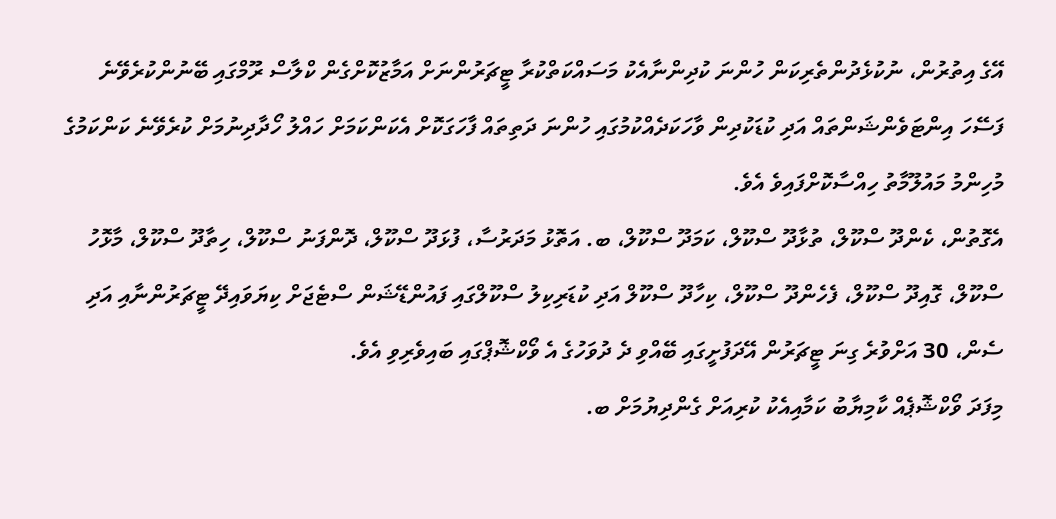އޭގެ އިތުރުން، ނުކުޅެދުންތެރިކަން ހުންނަ ކުދިންނާއެކު މަސައްކަތްކުރާ ޓީޗަރުންނަށް އަމާޒުކޮށްގެން ކްލާސް ރޫމްގައި ބޭނުންކުރެވޭނެ ފަސޭހަ އިންޓަވެންޝަންތައް އަދި ކުޑަކުދިން ވާހަކަދެއްކުމުގައި ހުންނަ ދަތިތައް ފާހަގަކޮށް އެކަންކަމަށް ހައްލު ހޯދާދިނުމަށް ކުރެވޭނެ ކަންކަމުގެ މުހިންމު މައުލޫމާތު ހިއްސާކޮށްފައިވެ އެވެ.
އެގޮތުން، ކެންދޫ ސްކޫލް، ތުޅާދޫ ސްކޫލް، ކަމަދޫ ސްކޫލް، ބ. އަތޮޅު މަދަރުސާ، ފުޅަދޫ ސްކޫލް، ދޮންފަނު ސްކޫލް، ހިތާދޫ ސްކޫލް، މާޅޮހު ސްކޫލް، ގޮއިދޫ ސްކޫލް، ފެހެންދޫ ސްކޫލް، ކިހާދޫ ސްކޫލް އަދި ކުޑަރިކިލު ސްކޫލްގައި ފައުންޑޭޝަން ސްޓެޖަށް ކިޔަވައިދޭ ޓީޗަރުންނާއި އަދި ސެން، 30 އަށްވުރެ ގިނަ ޓީޗަރުން އޭދަފުށީގައި ބޭއްވި ދެ ދުވަހުގެ އެ ވޯކްޝޮޕްގައި ބައިވެރިވި އެވެ.
މިފަދަ ވޯކްޝޮޕެއް ކާމިޔާބު ކަމާއިއެކު ކުރިއަށް ގެންދިޔުމަށް ބ.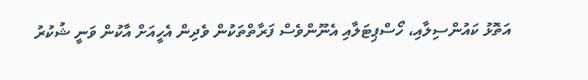އަތޮޅު ކައުންސިލާއި، ހޯސްޕިޓަލާއި އެނޫންވެސް ފަރާތްތަކުން ވެދިން އެހީއަށް އާކުން ވަނީ ޝުކުރު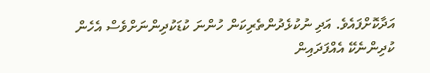އަދާކޮށްފައެވެ. އަދި ނުކުޅެދުންތެރިކަން ހުންނަ ކުޑަކުދިންނަށްވެސް އެހެން ކުދިންނެކޭ އެއްފަދައިން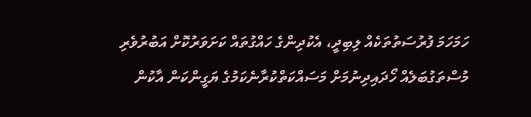ހަމަހަމަ ފުރުސަތުތަކެއް ލިބިދީ، އެކުދިންގެ ހައްގުތައް ކަށަވަރުކޮށް އަބުރުވެރި މުސްތަގުބަލެއް ހޯދައިދިނުމަށް މަސައްކަތްކުރާނެކަމުގެ ޔަގީންކަން އާކުން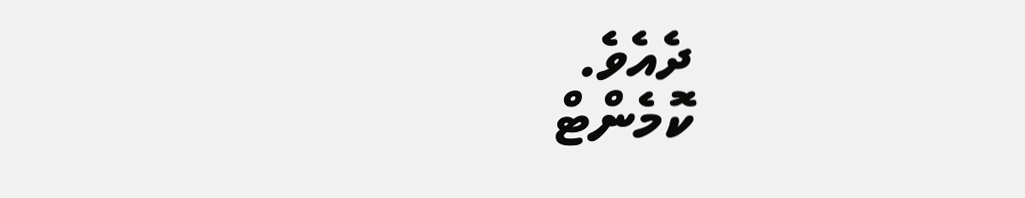ދެއެވެ.
ކޮމެންޓް